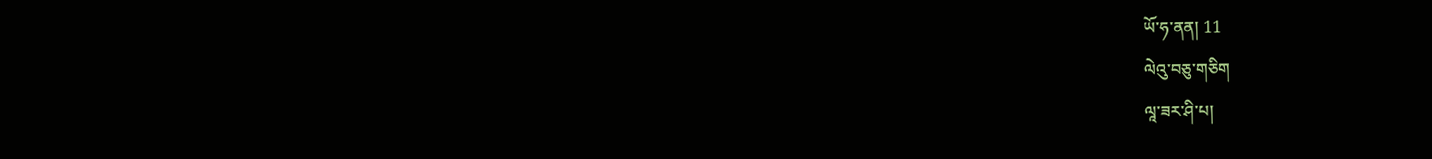ཡོ་ཧ་ནན། 11
ལེའུ་བཅུ་གཅིག
ལཱ་ཟར་ཤི་པ།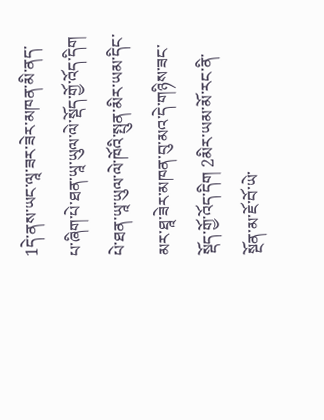1དེ་ནས་ཡང་ལཱ་ཟར་ཟེར་མཁན་མི་ནད་པ་ཞིག་པེ་ཐན་ཡཱ་ཡུལ་ལེ་སྡོད་གྱོ་འོད་དིག པེ་ཐན་ཡཱ་ཡུལ་ལེ་ཁོའི་སྤུན་མིར་ཡམ་དིང་མར་ཐཱ་ཟེར་མཁན་བུ་མའ་དེ་གཉིས་ཟང་སྡོད་གྱོ་འོད་དིག 2མིར་ཡམ་མོ་རང་ནི་སྔོན་མ་ཇོ་བོ་ཡེ་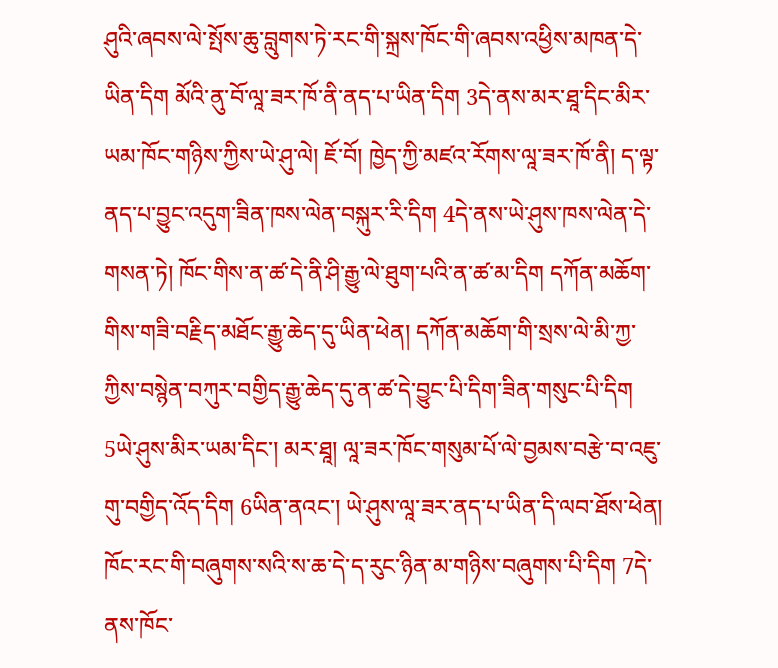ཤུའི་ཞབས་ལེ་སྤོས་ཆུ་བླུགས་ཏེ་རང་གི་སྐྲས་ཁོང་གི་ཞབས་འཕྱིས་མཁན་དེ་ཡིན་དིག མོའི་ནུ་བོ་ལཱ་ཟར་ཁོ་ནི་ནད་པ་ཡིན་དིག 3དེ་ནས་མར་ཐཱ་དིང་མིར་ཡམ་ཁོང་གཉིས་ཀྱིས་ཡེ་ཤུ་ལེ། ཇོ་བོ། ཁྱེད་ཀྱི་མཛའ་རོགས་ལཱ་ཟར་ཁོ་ནི། ད་ལྟ་ནད་པ་བྱུང་འདུག་ཟིན་ཁས་ལེན་བསྐུར་རི་དིག 4དེ་ནས་ཡེ་ཤུས་ཁས་ལེན་དེ་གསན་ཏེ། ཁོང་གིས་ན་ཚ་དེ་ནི་ཤི་རྒྱུ་ལེ་ཐུག་པའི་ན་ཚ་མ་དིག དཀོན་མཆོག་གིས་གཟི་བརྗིད་མཐོང་རྒྱུ་ཆེད་དུ་ཡིན་ཕེན། དཀོན་མཆོག་གི་སྲས་ལེ་མི་ཀྱ་ཀྱིས་བསྙེན་བཀུར་བགྱིད་རྒྱུ་ཆེད་དུ་ན་ཚ་དེ་བྱུང་པི་དིག་ཟིན་གསུང་པི་དིག 5ཡེ་ཤུས་མིར་ཡམ་དིང་། མར་ཐཱ། ལཱ་ཟར་ཁོང་གསུམ་པོ་ལེ་བྱམས་བརྩེ་བ་འཇུ་གུ་བགྱིད་འོད་དིག 6ཡིན་ནའང་། ཡེ་ཤུས་ལཱ་ཟར་ནད་པ་ཡིན་དི་ལབ་ཐོས་ཕེན། ཁོང་རང་གི་བཞུགས་སའི་ས་ཆ་དེ་ད་རུང་ཉིན་མ་གཉིས་བཞུགས་པི་དིག 7དེ་ནས་ཁོང་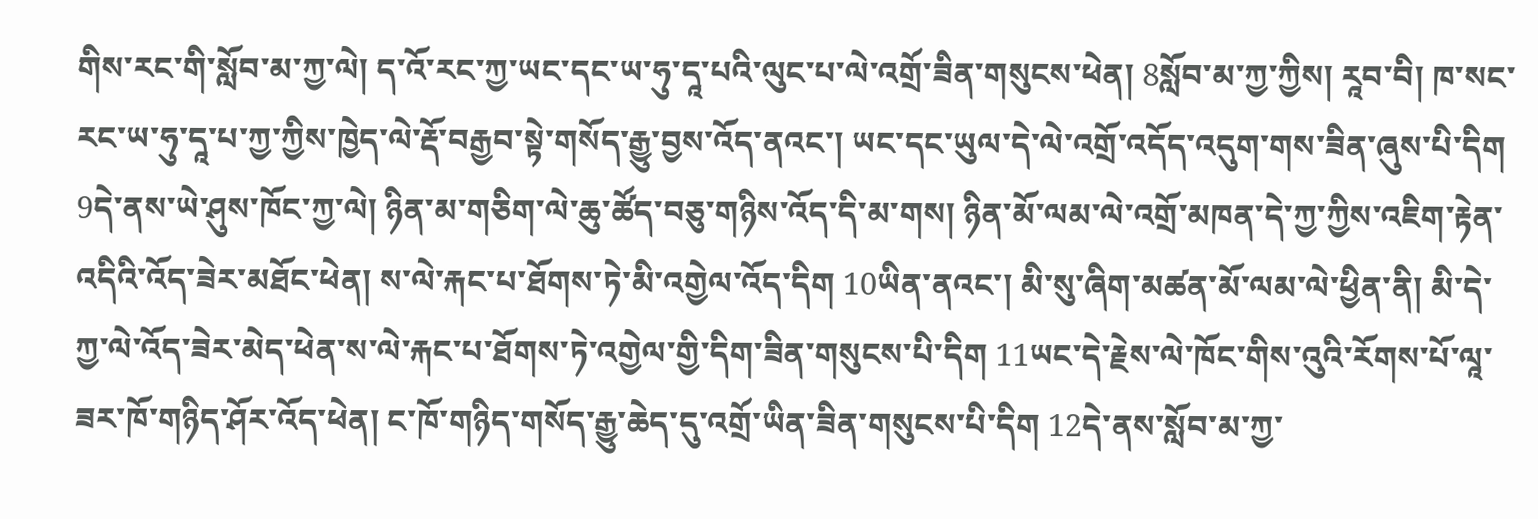གིས་རང་གི་སློབ་མ་ཀྱ་ལེ། ད་འོ་རང་ཀྱ་ཡང་དང་ཡ་ཧུ་དཱ་པའི་ལུང་པ་ལེ་འགྲོ་ཟིན་གསུངས་ཕེན། 8སློབ་མ་ཀྱ་ཀྱིས། རཱབ་བི། ཁ་སང་རང་ཡ་ཧུ་དཱ་པ་ཀྱ་ཀྱིས་ཁྱེད་ལེ་རྡོ་བརྒྱབ་སྟེ་གསོད་རྒྱུ་བྱས་འོད་ནའང་། ཡང་དང་ཡུལ་དེ་ལེ་འགྲོ་འདོད་འདུག་གས་ཟིན་ཞུས་པི་དིག 9དེ་ནས་ཡེ་ཤུས་ཁོང་ཀྱ་ལེ། ཉིན་མ་གཅིག་ལེ་ཆུ་ཚོད་བཅུ་གཉིས་འོད་དི་མ་གས། ཉིན་མོ་ལམ་ལེ་འགྲོ་མཁན་དེ་ཀྱ་ཀྱིས་འཇིག་རྟེན་འདིའི་འོད་ཟེར་མཐོང་ཕེན། ས་ལེ་རྐང་པ་ཐོགས་ཏེ་མི་འགྱེལ་འོད་དིག 10ཡིན་ནའང་། མི་སུ་ཞིག་མཚན་མོ་ལམ་ལེ་ཕྱིན་ནི། མི་དེ་ཀྱ་ལེ་འོད་ཟེར་མེད་ཕེན་ས་ལེ་རྐང་པ་ཐོགས་ཏེ་འགྱེལ་གྱི་དིག་ཟིན་གསུངས་པི་དིག 11ཡང་དེ་རྗེས་ལེ་ཁོང་གིས་འུའི་རོགས་པོ་ལཱ་ཟར་ཁོ་གཉིད་ཤོར་འོད་ཕེན། ང་ཁོ་གཉིད་གསོད་རྒྱུ་ཆེད་དུ་འགྲོ་ཡིན་ཟིན་གསུངས་པི་དིག 12དེ་ནས་སློབ་མ་ཀྱ་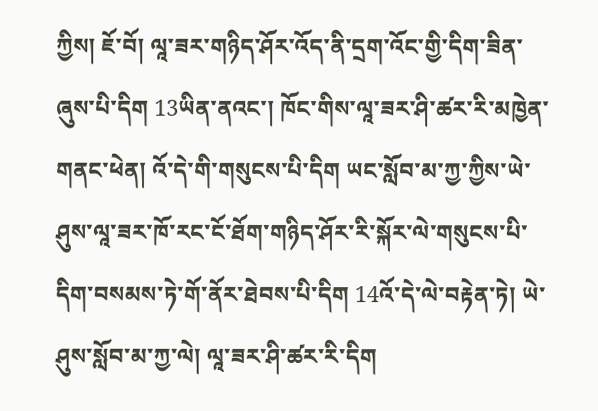ཀྱིས། ཇོ་བོ། ལཱ་ཟར་གཉིད་ཤོར་འོད་ནི་དྲག་འོང་གྱི་དིག་ཟིན་ཞུས་པི་དིག 13ཡིན་ནའང་། ཁོང་གིས་ལཱ་ཟར་ཤི་ཚར་རི་མཁྱེན་གནང་ཕེན། འོ་དེ་གི་གསུངས་པི་དིག ཡང་སློབ་མ་ཀྱ་ཀྱིས་ཡེ་ཤུས་ལཱ་ཟར་ཁོ་རང་ངོ་ཐོག་གཉིད་ཤོར་རི་སྐོར་ལེ་གསུངས་པི་དིག་བསམས་ཏེ་གོ་ནོར་ཐེབས་པི་དིག 14འོ་དེ་ལེ་བརྟེན་ཏེ། ཡེ་ཤུས་སློབ་མ་ཀྱ་ལེ། ལཱ་ཟར་ཤི་ཚར་རི་དིག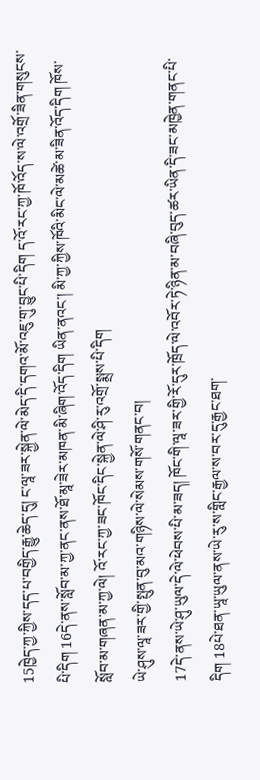15ཁྱེད་ཀྱ་ཀྱིས་དད་པ་བགྱིད་རྒྱུ་ཆེད་དུ། ང་ལཱ་ཟར་སྐྱེན་ལེ་མེད་དི་དགའ་མོ་འཇུ་གུ་བྱུང་པི་དིག ད་འོ་རང་ཀྱ་ཁོ་འོད་ས་ལེ་འགྲོ་ཟིན་གསུངས་པི་དིག 16དེ་ནས་སློབ་མ་ཀྱ་ནང་ནས་ཐོ་མཱ་ཟེར་མཁན་མི་ཞིག་འོད་དིག ཡིན་ནའང་། མི་ཀྱ་ཀྱིས་ཁོའི་མིང་ལེ་མཚེ་མ་ཟིན་འོད་དིག ཁོས་སློབ་མ་གཞན་མ་ཀྱ་ལེ། འོ་རང་ཀྱ་ཟང་ཁོང་དིང་སྐྱེན་ལེ་ཤི་རུ་འགྲོ་སྨྲས་པི་དིག
ཡེ་ཤུས་ལཱ་ཟར་གྱི་སྤུན་བུ་མའ་གཉིས་ལེ་སེམས་གསོ་གནང་བ།
17དེ་ནས་ཡེ་ཤུ་ཡུལ་དེ་ལེ་ཕེབས་པི་མ་ཟད། ཁོང་གི་ལཱ་ཟར་གྱི་རོ་དུར་ཁྲོད་ལེ་འབོར་ཏེ་ཉིན་མ་བཞི་བུད་ཚར་ཡིན་དི་ཟང་མཁྱེན་གནང་པི་དིག 18པེ་ཐན་ཡཱ་ཡུལ་ནས་ཡེ་རུ་ས་གླིང་རྒྱལ་ས་བར་དུ་རྒྱང་ཐག་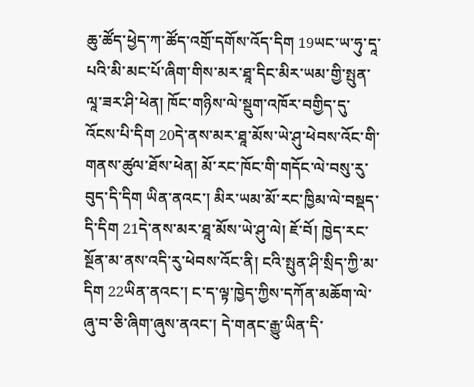ཆུ་ཚོད་ཕྱེད་ཀ་ཚོད་འགྲོ་དགོས་འོད་དིག 19ཡང་ཡ་ཧུ་དཱ་པའི་མི་མང་པོ་ཞིག་གིས་མར་ཐཱ་དིང་མིར་ཡམ་གྱི་སྤུན་ལཱ་ཟར་ཤི་ཕེན། ཁོང་གཉིས་ལེ་སྡུག་འཁོར་བགྱིད་དུ་འོངས་པི་དིག 20དེ་ནས་མར་ཐཱ་མོས་ཡེ་ཤུ་ཕེབས་འོང་གི་གནས་ཚུལ་ཐོས་ཕེན། མོ་རང་ཁོང་གི་གདོང་ལེ་བསུ་རུ་བུད་དི་དིག ཡིན་ནའང་། མིར་ཡམ་མོ་རང་ཁྱིམ་ལེ་བསྡད་དི་དིག 21དེ་ནས་མར་ཐཱ་མོས་ཡེ་ཤུ་ལེ། ཇོ་བོ། ཁྱེད་རང་སྔོན་མ་ནས་འདི་རུ་ཕེབས་འོང་ནི། ངའི་སྤུན་ཤི་སྲིད་ཀྱི་མ་དིག 22ཡིན་ནའང་། ང་ད་ལྟ་ཁྱེད་ཀྱིས་དཀོན་མཆོག་ལེ་ཞུ་བ་ཅི་ཞིག་ཞུས་ནའང་། དེ་གནང་རྒྱུ་ཡིན་དི་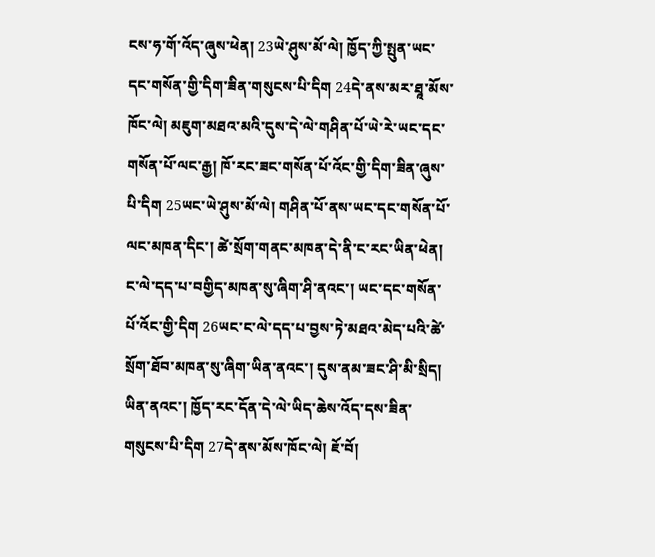ངས་ཧ་གོ་འོད་ཞུས་ཕེན། 23ཡེ་ཤུས་མོ་ལེ། ཁྱོད་ཀྱི་སྤུན་ཡང་དང་གསོན་གྱི་དིག་ཟིན་གསུངས་པི་དིག 24དེ་ནས་མར་ཐཱ་མོས་ཁོང་ལེ། མཇུག་མཐའ་མའི་དུས་དེ་ལེ་གཤིན་པོ་ཡེ་རེ་ཡང་དང་གསོན་པོ་ལང་རྒྱ། ཁོ་རང་ཟང་གསོན་པོ་འོང་གྱི་དིག་ཟིན་ཞུས་པི་དིག 25ཡང་ཡེ་ཤུས་མོ་ལེ། གཤིན་པོ་ནས་ཡང་དང་གསོན་པོ་ལང་མཁན་དིང་། ཚེ་སྲོག་གནང་མཁན་དེ་ནི་ང་རང་ཡིན་ཕེན། ང་ལེ་དད་པ་བགྱིད་མཁན་སུ་ཞིག་ཤི་ནའང་། ཡང་དང་གསོན་པོ་འོང་གྱི་དིག 26ཡང་ང་ལེ་དད་པ་བྱས་ཏེ་མཐའ་མེད་པའི་ཚེ་སྲོག་ཐོབ་མཁན་སུ་ཞིག་ཡིན་ནའང་། དུས་ནམ་ཟང་ཤི་མི་སྲིད། ཡིན་ནའང་། ཁྱོད་རང་དོན་དེ་ལེ་ཡིད་ཆེས་འོད་དས་ཟིན་གསུངས་པི་དིག 27དེ་ནས་མོས་ཁོང་ལེ། ཇོ་བོ།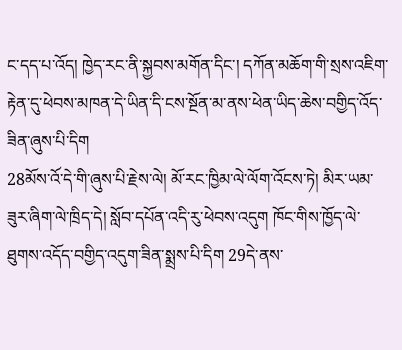ང་དད་པ་འོད། ཁྱེད་རང་ནི་སྐྱབས་མགོན་དིང་། དཀོན་མཆོག་གི་སྲས་འཇིག་རྟེན་དུ་ཕེབས་མཁན་དེ་ཡིན་དི་ངས་སྔོན་མ་ནས་ཕེན་ཡིད་ཆེས་བགྱིད་འོད་ཟིན་ཞུས་པི་དིག
28མོས་འོ་དེ་གི་ཞུས་པི་རྗེས་ལེ། མོ་རང་ཁྱིམ་ལེ་ལོག་འོངས་ཏེ། མིར་ཡམ་ཟུར་ཞིག་ལེ་ཁྲིད་དེ། སློབ་དཔོན་འདི་རུ་ཕེབས་འདུག ཁོང་གིས་ཁྱོད་ལེ་ཐུགས་འདོད་བགྱིད་འདུག་ཟིན་སྨྲས་པི་དིག 29དེ་ནས་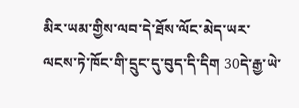མིར་ཡམ་གྱིས་ལབ་དེ་ཐོས་ལོང་མེད་ཡར་ལངས་ཏེ་ཁོང་གི་དྲུང་དུ་བུད་དི་དིག 30དེ་རྒྱ་ཡེ་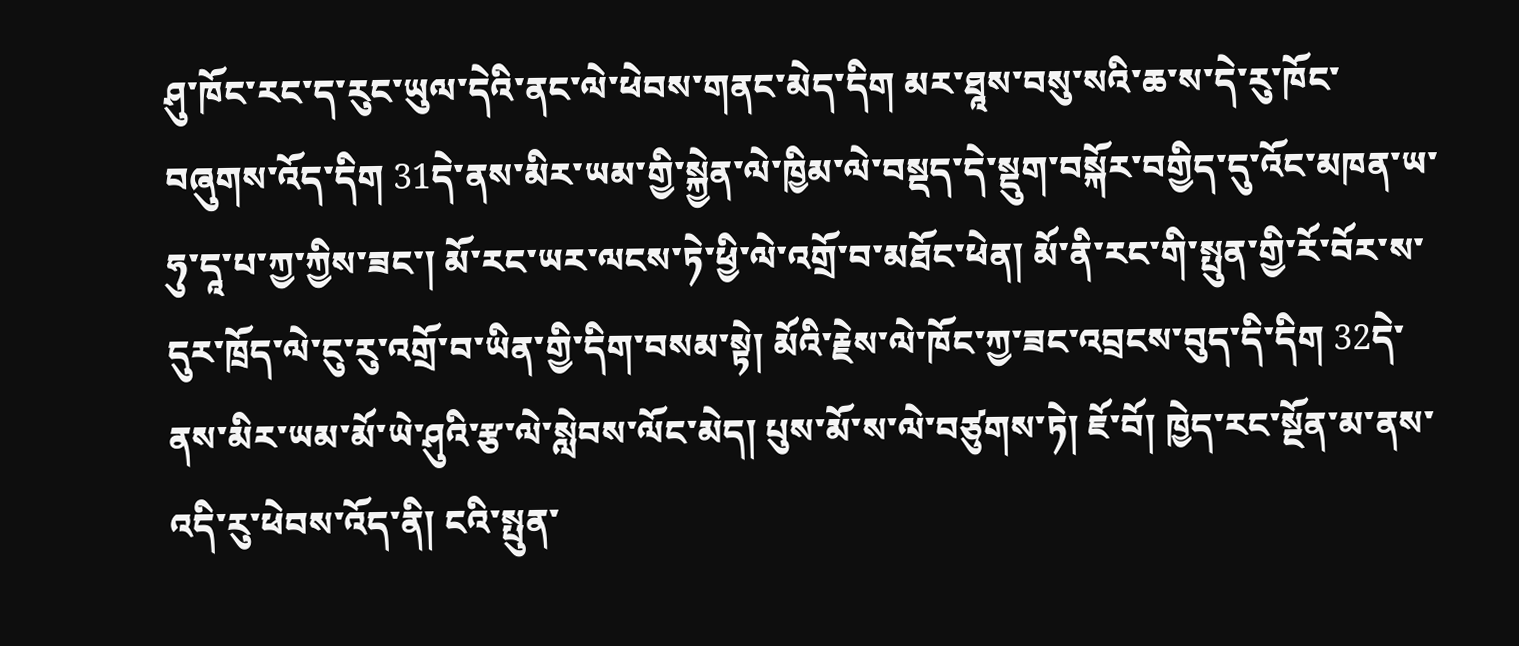ཤུ་ཁོང་རང་ད་རུང་ཡུལ་དེའི་ནང་ལེ་ཕེབས་གནང་མེད་དིག མར་ཐཱས་བསུ་སའི་ཆ་ས་དེ་རུ་ཁོང་བཞུགས་འོད་དིག 31དེ་ནས་མིར་ཡམ་གྱི་སྐྱེན་ལེ་ཁྱིམ་ལེ་བསྡད་དེ་སྡུག་བསྐོར་བགྱིད་དུ་འོང་མཁན་ཡ་ཧུ་དཱ་པ་ཀྱ་ཀྱིས་ཟང་། མོ་རང་ཡར་ལངས་ཏེ་ཕྱི་ལེ་འགྲོ་བ་མཐོང་ཕེན། མོ་ནི་རང་གི་སྤུན་གྱི་རོ་བོར་ས་དུར་ཁྲོད་ལེ་ངུ་རུ་འགྲོ་བ་ཡིན་གྱི་དིག་བསམ་སྟེ། མོའི་རྗེས་ལེ་ཁོང་ཀྱ་ཟང་འབྲངས་བུད་དི་དིག 32དེ་ནས་མིར་ཡམ་མོ་ཡེ་ཤུའི་རྩ་ལེ་སླེབས་ལོང་མེད། པུས་མོ་ས་ལེ་བཙུགས་ཏེ། ཇོ་བོ། ཁྱེད་རང་སྔོན་མ་ནས་འདི་རུ་ཕེབས་འོད་ནི། ངའི་སྤུན་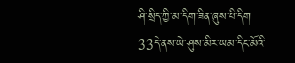ཤི་སྲིད་ཀྱི་མ་དིག་ཟིན་ཞུས་པི་དིག 33དེ་ནས་ཡེ་ཤུས་མིར་ཡམ་དིང་མོའི་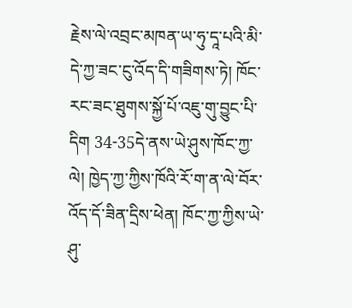རྗེས་ལེ་འབྲང་མཁན་ཡ་ཧུ་དཱ་པའི་མི་དེ་ཀྱ་ཟང་ངུ་འོད་དི་གཟིགས་ཏེ། ཁོང་རང་ཟང་ཐུགས་སྐྱོ་པོ་འཇུ་གུ་བྱུང་པི་དིག 34-35དེ་ནས་ཡེ་ཤུས་ཁོང་ཀྱ་ལེ། ཁྱེད་ཀྱ་ཀྱིས་ཁོའི་རོ་ག་ན་ལེ་བོར་འོད་དོ་ཟིན་དྲིས་ཕེན། ཁོང་ཀྱ་ཀྱིས་ཡེ་ཤུ་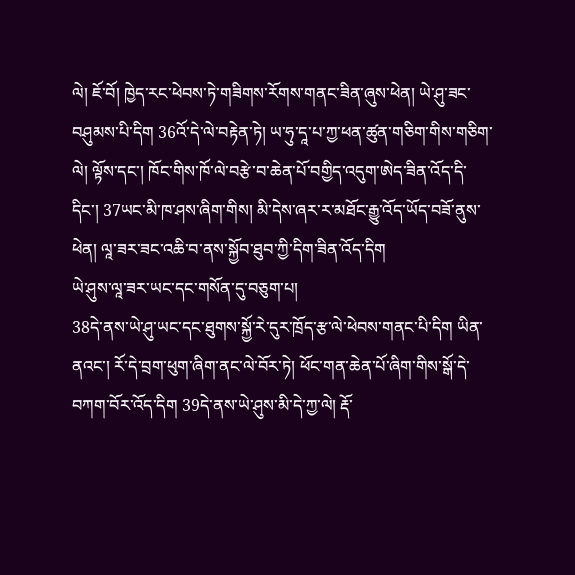ལེ། ཇོ་བོ། ཁྱེད་རང་ཕེབས་ཏེ་གཟིགས་རོགས་གནང་ཟིན་ཞུས་ཕེན། ཡེ་ཤུ་ཟང་བཤུམས་པི་དིག 36འོ་དེ་ལེ་བརྟེན་ཏེ། ཡ་ཧུ་དཱ་པ་ཀྱ་ཕན་ཚུན་གཅིག་གིས་གཅིག་ལེ། ལྟོས་དང་། ཁོང་གིས་ཁོ་ལེ་བརྩེ་བ་ཆེན་པོ་བགྱིད་འདུག་ཨེད་ཟིན་འོད་དི་དིང་། 37ཡང་མི་ཁ་ཤས་ཞིག་གིས། མི་དེས་ཞར་ར་མཐོང་རྒྱུ་འོད་ཡོད་བཟོ་ནུས་ཕེན། ལཱ་ཟར་ཟང་འཆི་བ་ནས་སྐྱོབ་ཐུབ་ཀྱི་དིག་ཟིན་འོད་དིག
ཡེ་ཤུས་ལཱ་ཟར་ཡང་དང་གསོན་དུ་བཅུག་པ།
38དེ་ནས་ཡེ་ཤུ་ཡང་དང་ཐུགས་སྐྱོ་རེ་དུར་ཁྲོད་རྩ་ལེ་ཕེབས་གནང་པི་དིག ཡིན་ནའང་། རོ་དེ་བྲག་ཕུག་ཞིག་ནང་ལེ་བོར་ཏེ། ཕོང་གན་ཆེན་པོ་ཞིག་གིས་སྒོ་དེ་བཀག་བོར་འོད་དིག 39དེ་ནས་ཡེ་ཤུས་མི་དེ་ཀྱ་ལེ། རྡོ་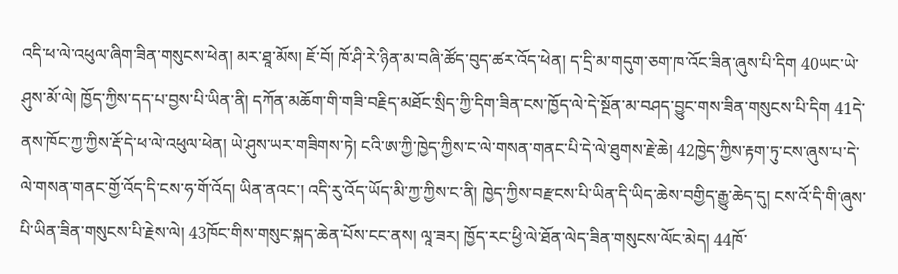འདི་ཕ་ལེ་འཕུལ་ཞིག་ཟིན་གསུངས་ཕེན། མར་ཐཱ་མོས། ཇོ་བོ། ཁོ་ཤི་རེ་ཉིན་མ་བཞི་ཚོད་བུད་ཚར་འོད་ཕེན། ད་དྲི་མ་གདུག་ཅག་ཁ་འོང་ཟིན་ཞུས་པི་དིག 40ཡང་ཡེ་ཤུས་མོ་ལེ། ཁྱོད་ཀྱིས་དད་པ་བྱས་པི་ཡིན་ནི། དཀོན་མཆོག་གི་གཟི་བརྗིད་མཐོང་སྲིད་ཀྱི་དིག་ཟིན་ངས་ཁྱོད་ལེ་དེ་སྔོན་མ་བཤད་བྱུང་གས་ཟིན་གསུངས་པི་དིག 41དེ་ནས་ཁོང་ཀྱ་ཀྱིས་རྡོ་དེ་ཕ་ལེ་འཕུལ་ཕེན། ཡེ་ཤུས་ཡར་གཟིགས་ཏེ། ངའི་ཨ་ཀྱི་ཁྱེད་ཀྱིས་ང་ལེ་གསན་གནང་པི་དེ་ལེ་ཐུགས་རྗེ་ཆེ། 42ཁྱེད་ཀྱིས་རྟག་ཏུ་ངས་ཞུས་པ་དེ་ལེ་གསན་གནང་གྱོ་འོད་དི་ངས་ཧ་གོ་འོད། ཡིན་ནའང་། འདི་རུ་འོད་ཡོད་མི་ཀྱ་ཀྱིས་ང་ནི། ཁྱེད་ཀྱིས་བརྫངས་པི་ཡིན་དི་ཡིད་ཆེས་བགྱིད་རྒྱུ་ཆེད་དུ། ངས་འོ་དི་གི་ཞུས་པི་ཡིན་ཟིན་གསུངས་པི་རྗེས་ལེ། 43ཁོང་གིས་གསུང་སྐད་ཆེན་པོས་ངང་ནས། ལཱ་ཟར། ཁྱོད་རང་ཕྱི་ལེ་ཐོན་ལེད་ཟིན་གསུངས་ལོང་མེད། 44ཁོ་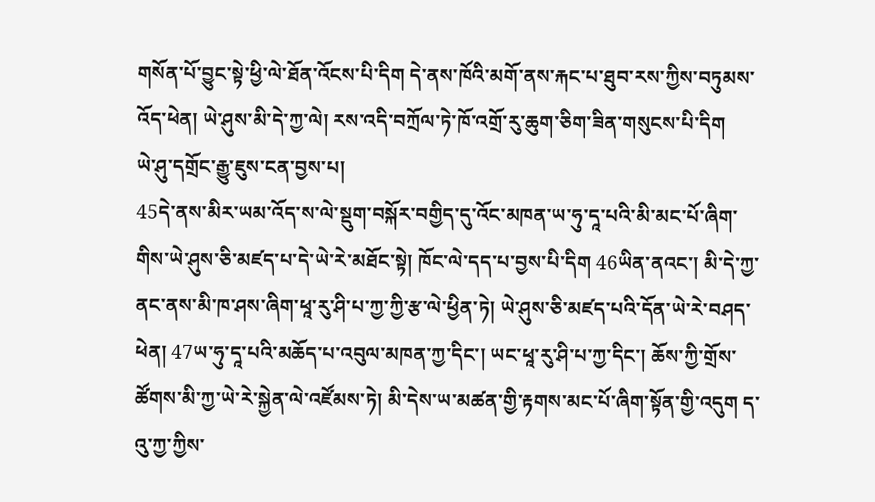གསོན་པོ་བྱུང་སྟེ་ཕྱི་ལེ་ཐོན་འོངས་པི་དིག དེ་ནས་ཁོའི་མགོ་ནས་རྐང་པ་ཐུབ་རས་ཀྱིས་བཏུམས་འོད་ཕེན། ཡེ་ཤུས་མི་དེ་ཀྱ་ལེ། རས་འདི་བཀྲོལ་ཏེ་ཁོ་འགྲོ་རུ་ཆུག་ཅིག་ཟིན་གསུངས་པི་དིག
ཡེ་ཤུ་དགྲོང་རྒྱུ་ཇུས་ངན་བྱས་པ།
45དེ་ནས་མིར་ཡམ་འོད་ས་ལེ་སྡུག་བསྐོར་བགྱིད་དུ་འོང་མཁན་ཡ་ཧུ་དཱ་པའི་མི་མང་པོ་ཞིག་གིས་ཡེ་ཤུས་ཅི་མཛད་པ་དེ་ཡེ་རེ་མཐོང་སྟེ། ཁོང་ལེ་དད་པ་བྱས་པི་དིག 46ཡིན་ནའང་། མི་དེ་ཀྱ་ནང་ནས་མི་ཁ་ཤས་ཞིག་ཕཱ་རུ་ཤི་པ་ཀྱ་ཀྱི་རྩ་ལེ་ཕྱིན་ཏེ། ཡེ་ཤུས་ཅི་མཛད་པའི་དོན་ཡེ་རེ་བཤད་ཕེན། 47ཡ་ཧུ་དཱ་པའི་མཆོད་པ་འབུལ་མཁན་ཀྱ་དིང་། ཡང་ཕཱ་རུ་ཤི་པ་ཀྱ་དིང་། ཆོས་ཀྱི་གྲོས་ཚོགས་མི་ཀྱ་ཡེ་རེ་སྐྱེན་ལེ་འཛོམས་ཏེ། མི་དེས་ཡ་མཚན་གྱི་རྟགས་མང་པོ་ཞིག་སྟོན་གྱི་འདུག ད་འུ་ཀྱ་ཀྱིས་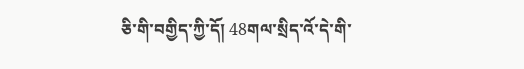ཅི་གི་བགྱིད་ཀྱི་དོ། 48གལ་སྲིད་འོ་དེ་གི་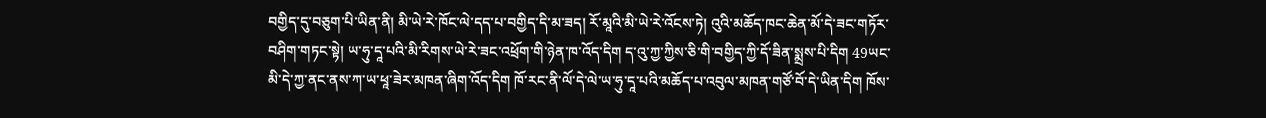བགྱིད་དུ་བཅུག་པི་ཡིན་ནི། མི་ཡེ་རེ་ཁོང་ལེ་དད་པ་བགྱིད་དི་མ་ཟད། རོ་མཱའི་མི་ཡེ་རེ་འོངས་ཏེ། འུའི་མཆོད་ཁང་ཆེན་མོ་དེ་ཟང་གཏོར་བཤིག་གཏང་སྟེ། ཡ་ཧུ་དཱ་པའི་མི་རིགས་ཡེ་རེ་ཟང་འཕྲོག་གི་ཉེན་ཁ་འོད་དིག ད་འུ་ཀྱ་ཀྱིས་ཅི་གི་བགྱིད་ཀྱི་དོ་ཟིན་སྨྲས་པི་དིག 49ཡང་མི་དེ་ཀྱ་ནང་ནས་ཀ་ཡ་ཕཱ་ཟེར་མཁན་ཞིག་འོད་དིག ཁོ་རང་ནི་ལོ་དེ་ལེ་ཡ་ཧུ་དཱ་པའི་མཆོད་པ་འབུལ་མཁན་གཙོ་བོ་དེ་ཡིན་དིག ཁོས་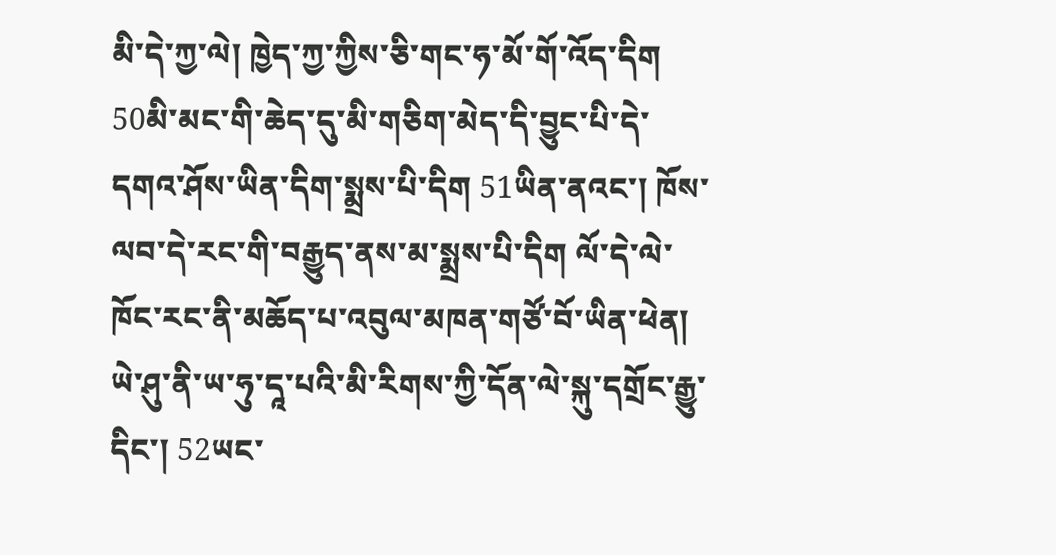མི་དེ་ཀྱ་ལེ། ཁྱེད་ཀྱ་ཀྱིས་ཅི་གང་ཧ་མོ་གོ་འོད་དིག 50མི་མང་གི་ཆེད་དུ་མི་གཅིག་མེད་དི་བྱུང་པི་དེ་དགའ་ཤོས་ཡིན་དིག་སྨྲས་པི་དིག 51ཡིན་ནའང་། ཁོས་ལབ་དེ་རང་གི་བརྒྱུད་ནས་མ་སྨྲས་པི་དིག ལོ་དེ་ལེ་ཁོང་རང་ནི་མཆོད་པ་འབུལ་མཁན་གཙོ་བོ་ཡིན་ཕེན། ཡེ་ཤུ་ནི་ཡ་ཧུ་དཱ་པའི་མི་རིགས་ཀྱི་དོན་ལེ་སྐུ་དགྲོང་རྒྱུ་དིང་། 52ཡང་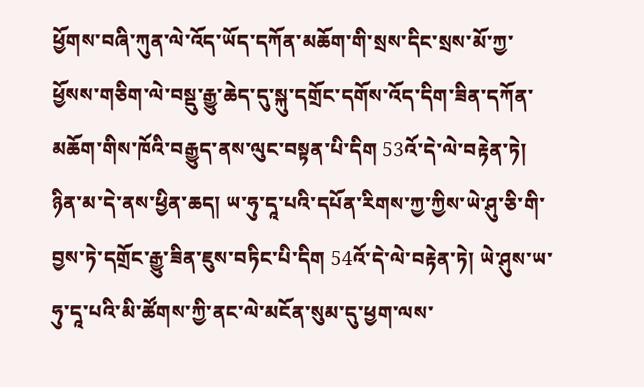ཕྱོགས་བཞི་ཀུན་ལེ་འོད་ཡོད་དཀོན་མཆོག་གི་སྲས་དིང་སྲས་མོ་ཀྱ་ཕྱོསས་གཅིག་ལེ་བསྡུ་རྒྱུ་ཆེད་དུ་སྐུ་དགྲོང་དགོས་འོད་དིག་ཟིན་དཀོན་མཆོག་གིས་ཁོའི་བརྒྱུད་ནས་ལུང་བསྟན་པི་དིག 53འོ་དེ་ལེ་བརྟེན་ཏེ། ཉིན་མ་དེ་ནས་ཕྱིན་ཆད། ཡ་ཧུ་དཱ་པའི་དཔོན་རིགས་ཀྱ་ཀྱིས་ཡེ་ཤུ་ཅི་གི་བྱས་ཏེ་དགྲོང་རྒྱུ་ཟིན་ཇུས་བཏིང་པི་དིག 54འོ་དེ་ལེ་བརྟེན་ཏེ། ཡེ་ཤུས་ཡ་ཧུ་དཱ་པའི་མི་ཚོགས་ཀྱི་ནང་ལེ་མངོན་སུམ་དུ་ཕྱག་ལས་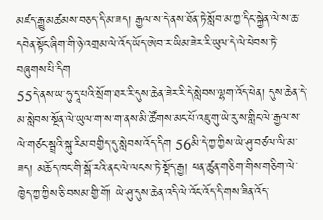མཛད་རྒྱུ་མཚམས་བཅད་དི་མ་ཟད། རྒྱལ་ས་དེ་ནས་ཐོན་ཏེ་སློབ་མ་ཀྱ་དིང་སྐྱེན་ལེ་ས་ཆ་དབེན་སྟོང་ཞིག་གི་ཉེ་འགྲམ་ལེ་འོད་ཡོད་ཨེབ་ར་ཡིམ་ཟེར་རི་ཡུལ་དེ་ལེ་ཕེབས་ཏེ་བཞུགས་པི་དིག
55དེ་ནས་ཡ་ཧུ་དཱ་པའི་སྲོག་ཐར་རི་དུས་ཆེན་ཟེར་རི་དེ་སླེབས་ལྷག་འོད་ཕེན། དུས་ཆེན་དེ་མ་སླེབས་སྔོན་ལེ་ཡུལ་ག་ས་ག་ནས་མི་ཚོགས་མང་པོ་འཇུ་གུ་ཡེ་རུ་ས་གླིང་ལེ་རྒྱལ་ས་ལེ་གཙང་སྦྲའི་སྐུ་རིམ་བགྱིད་དུ་སླེབས་འོད་དིག 56མི་དེ་ཀྱ་ཀྱིས་ཡེ་ཤུ་བཙལ་ལི་མ་ཟད། མཆོད་ཁང་གི་སྒོ་རའི་ནང་ལེ་ལངས་ཏེ་སྡོད་རྒྱ། ཕན་ཚུན་གཅིག་གིས་གཅིག་ལེ་ཁྱེད་ཀྱ་ཀྱིས་ཅི་བསམ་གྱི་གོ། ཡེ་ཤུ་དུས་ཆེན་འདི་ལེ་འོང་འོད་དི་གས་ཟིན་འོད་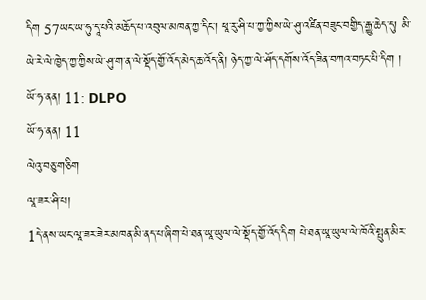དིག 57ཡང་ཡ་ཧུ་དཱ་པའི་མཆོད་པ་འབུལ་མཁན་ཀྱ་དིང་། ཕཱ་རུ་ཤི་པ་ཀྱ་ཀྱིས་ཡེ་ཤུ་འཛིན་བཟུང་བགྱིད་རྒྱུ་ཆེད་དུ། མི་ཡེ་རེ་ལེ་ཁྱེད་ཀྱ་ཀྱིས་ཡེ་ཤུ་ག་ན་ལེ་སྡོད་གྱོ་འོད་མེད་ཆ་འོད་ནི། ཉེད་ཀྱ་ལེ་ཤོད་དགོས་འོད་ཟིན་བཀའ་བཏང་པི་དིག །
ཡོ་ཧ་ནན། 11: DLPO
ཡོ་ཧ་ནན། 11
ལེའུ་བཅུ་གཅིག
ལཱ་ཟར་ཤི་པ།
1དེ་ནས་ཡང་ལཱ་ཟར་ཟེར་མཁན་མི་ནད་པ་ཞིག་པེ་ཐན་ཡཱ་ཡུལ་ལེ་སྡོད་གྱོ་འོད་དིག པེ་ཐན་ཡཱ་ཡུལ་ལེ་ཁོའི་སྤུན་མིར་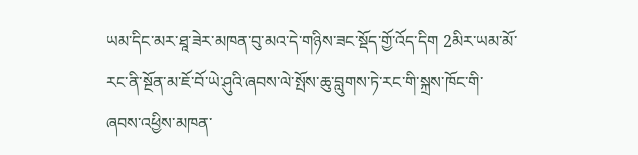ཡམ་དིང་མར་ཐཱ་ཟེར་མཁན་བུ་མའ་དེ་གཉིས་ཟང་སྡོད་གྱོ་འོད་དིག 2མིར་ཡམ་མོ་རང་ནི་སྔོན་མ་ཇོ་བོ་ཡེ་ཤུའི་ཞབས་ལེ་སྤོས་ཆུ་བླུགས་ཏེ་རང་གི་སྐྲས་ཁོང་གི་ཞབས་འཕྱིས་མཁན་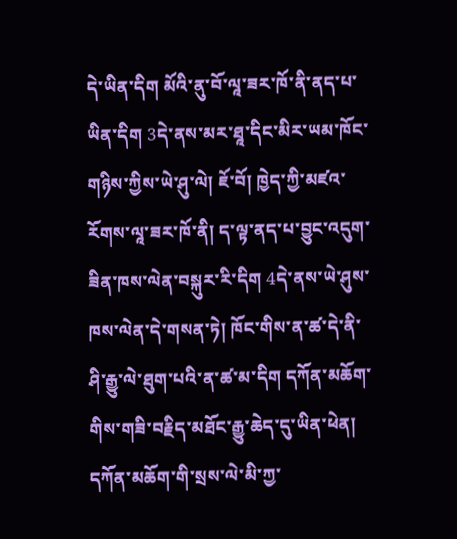དེ་ཡིན་དིག མོའི་ནུ་བོ་ལཱ་ཟར་ཁོ་ནི་ནད་པ་ཡིན་དིག 3དེ་ནས་མར་ཐཱ་དིང་མིར་ཡམ་ཁོང་གཉིས་ཀྱིས་ཡེ་ཤུ་ལེ། ཇོ་བོ། ཁྱེད་ཀྱི་མཛའ་རོགས་ལཱ་ཟར་ཁོ་ནི། ད་ལྟ་ནད་པ་བྱུང་འདུག་ཟིན་ཁས་ལེན་བསྐུར་རི་དིག 4དེ་ནས་ཡེ་ཤུས་ཁས་ལེན་དེ་གསན་ཏེ། ཁོང་གིས་ན་ཚ་དེ་ནི་ཤི་རྒྱུ་ལེ་ཐུག་པའི་ན་ཚ་མ་དིག དཀོན་མཆོག་གིས་གཟི་བརྗིད་མཐོང་རྒྱུ་ཆེད་དུ་ཡིན་ཕེན། དཀོན་མཆོག་གི་སྲས་ལེ་མི་ཀྱ་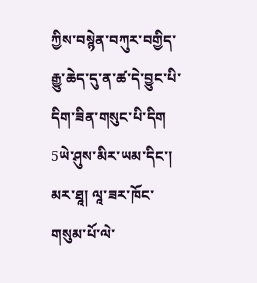ཀྱིས་བསྙེན་བཀུར་བགྱིད་རྒྱུ་ཆེད་དུ་ན་ཚ་དེ་བྱུང་པི་དིག་ཟིན་གསུང་པི་དིག 5ཡེ་ཤུས་མིར་ཡམ་དིང་། མར་ཐཱ། ལཱ་ཟར་ཁོང་གསུམ་པོ་ལེ་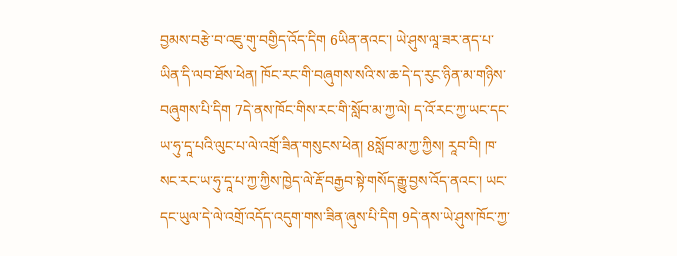བྱམས་བརྩེ་བ་འཇུ་གུ་བགྱིད་འོད་དིག 6ཡིན་ནའང་། ཡེ་ཤུས་ལཱ་ཟར་ནད་པ་ཡིན་དི་ལབ་ཐོས་ཕེན། ཁོང་རང་གི་བཞུགས་སའི་ས་ཆ་དེ་ད་རུང་ཉིན་མ་གཉིས་བཞུགས་པི་དིག 7དེ་ནས་ཁོང་གིས་རང་གི་སློབ་མ་ཀྱ་ལེ། ད་འོ་རང་ཀྱ་ཡང་དང་ཡ་ཧུ་དཱ་པའི་ལུང་པ་ལེ་འགྲོ་ཟིན་གསུངས་ཕེན། 8སློབ་མ་ཀྱ་ཀྱིས། རཱབ་བི། ཁ་སང་རང་ཡ་ཧུ་དཱ་པ་ཀྱ་ཀྱིས་ཁྱེད་ལེ་རྡོ་བརྒྱབ་སྟེ་གསོད་རྒྱུ་བྱས་འོད་ནའང་། ཡང་དང་ཡུལ་དེ་ལེ་འགྲོ་འདོད་འདུག་གས་ཟིན་ཞུས་པི་དིག 9དེ་ནས་ཡེ་ཤུས་ཁོང་ཀྱ་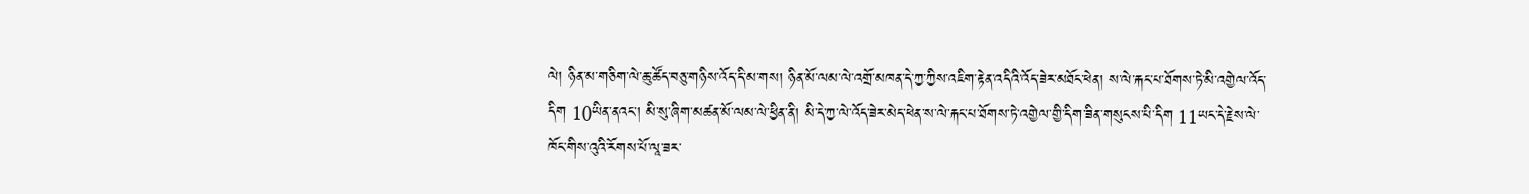ལེ། ཉིན་མ་གཅིག་ལེ་ཆུ་ཚོད་བཅུ་གཉིས་འོད་དི་མ་གས། ཉིན་མོ་ལམ་ལེ་འགྲོ་མཁན་དེ་ཀྱ་ཀྱིས་འཇིག་རྟེན་འདིའི་འོད་ཟེར་མཐོང་ཕེན། ས་ལེ་རྐང་པ་ཐོགས་ཏེ་མི་འགྱེལ་འོད་དིག 10ཡིན་ནའང་། མི་སུ་ཞིག་མཚན་མོ་ལམ་ལེ་ཕྱིན་ནི། མི་དེ་ཀྱ་ལེ་འོད་ཟེར་མེད་ཕེན་ས་ལེ་རྐང་པ་ཐོགས་ཏེ་འགྱེལ་གྱི་དིག་ཟིན་གསུངས་པི་དིག 11ཡང་དེ་རྗེས་ལེ་ཁོང་གིས་འུའི་རོགས་པོ་ལཱ་ཟར་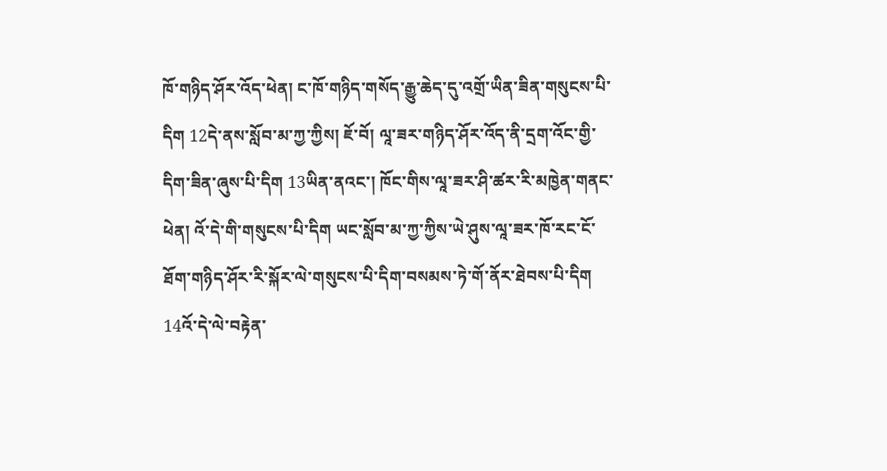ཁོ་གཉིད་ཤོར་འོད་ཕེན། ང་ཁོ་གཉིད་གསོད་རྒྱུ་ཆེད་དུ་འགྲོ་ཡིན་ཟིན་གསུངས་པི་དིག 12དེ་ནས་སློབ་མ་ཀྱ་ཀྱིས། ཇོ་བོ། ལཱ་ཟར་གཉིད་ཤོར་འོད་ནི་དྲག་འོང་གྱི་དིག་ཟིན་ཞུས་པི་དིག 13ཡིན་ནའང་། ཁོང་གིས་ལཱ་ཟར་ཤི་ཚར་རི་མཁྱེན་གནང་ཕེན། འོ་དེ་གི་གསུངས་པི་དིག ཡང་སློབ་མ་ཀྱ་ཀྱིས་ཡེ་ཤུས་ལཱ་ཟར་ཁོ་རང་ངོ་ཐོག་གཉིད་ཤོར་རི་སྐོར་ལེ་གསུངས་པི་དིག་བསམས་ཏེ་གོ་ནོར་ཐེབས་པི་དིག 14འོ་དེ་ལེ་བརྟེན་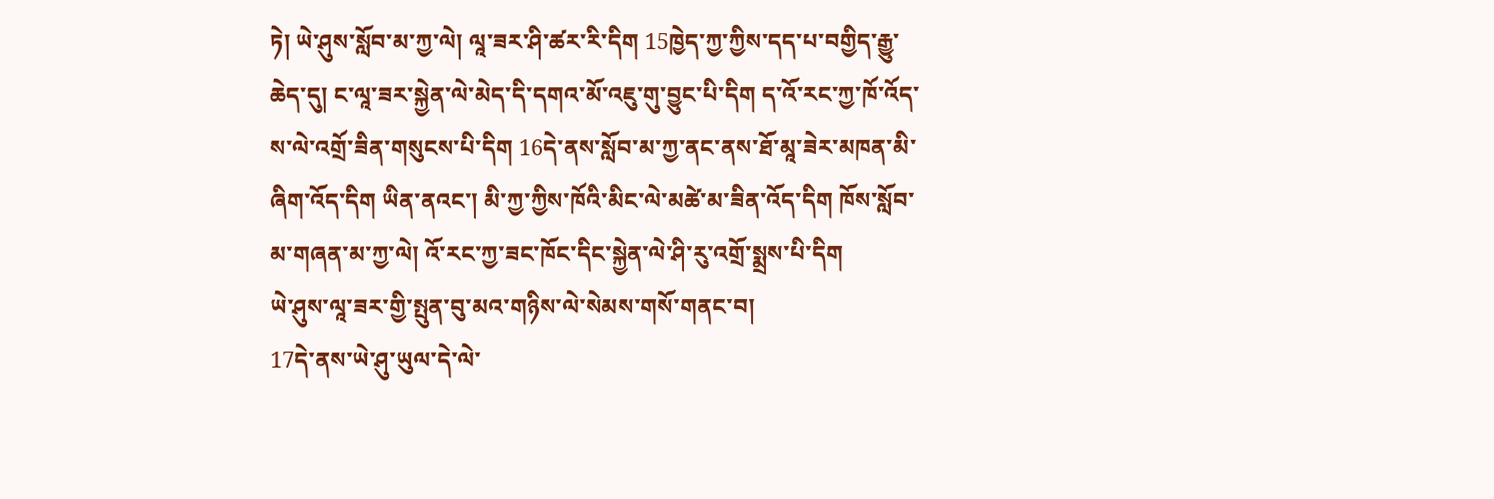ཏེ། ཡེ་ཤུས་སློབ་མ་ཀྱ་ལེ། ལཱ་ཟར་ཤི་ཚར་རི་དིག 15ཁྱེད་ཀྱ་ཀྱིས་དད་པ་བགྱིད་རྒྱུ་ཆེད་དུ། ང་ལཱ་ཟར་སྐྱེན་ལེ་མེད་དི་དགའ་མོ་འཇུ་གུ་བྱུང་པི་དིག ད་འོ་རང་ཀྱ་ཁོ་འོད་ས་ལེ་འགྲོ་ཟིན་གསུངས་པི་དིག 16དེ་ནས་སློབ་མ་ཀྱ་ནང་ནས་ཐོ་མཱ་ཟེར་མཁན་མི་ཞིག་འོད་དིག ཡིན་ནའང་། མི་ཀྱ་ཀྱིས་ཁོའི་མིང་ལེ་མཚེ་མ་ཟིན་འོད་དིག ཁོས་སློབ་མ་གཞན་མ་ཀྱ་ལེ། འོ་རང་ཀྱ་ཟང་ཁོང་དིང་སྐྱེན་ལེ་ཤི་རུ་འགྲོ་སྨྲས་པི་དིག
ཡེ་ཤུས་ལཱ་ཟར་གྱི་སྤུན་བུ་མའ་གཉིས་ལེ་སེམས་གསོ་གནང་བ།
17དེ་ནས་ཡེ་ཤུ་ཡུལ་དེ་ལེ་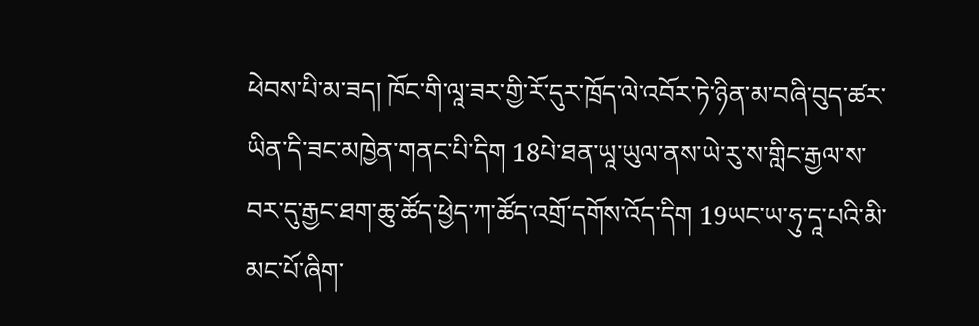ཕེབས་པི་མ་ཟད། ཁོང་གི་ལཱ་ཟར་གྱི་རོ་དུར་ཁྲོད་ལེ་འབོར་ཏེ་ཉིན་མ་བཞི་བུད་ཚར་ཡིན་དི་ཟང་མཁྱེན་གནང་པི་དིག 18པེ་ཐན་ཡཱ་ཡུལ་ནས་ཡེ་རུ་ས་གླིང་རྒྱལ་ས་བར་དུ་རྒྱང་ཐག་ཆུ་ཚོད་ཕྱེད་ཀ་ཚོད་འགྲོ་དགོས་འོད་དིག 19ཡང་ཡ་ཧུ་དཱ་པའི་མི་མང་པོ་ཞིག་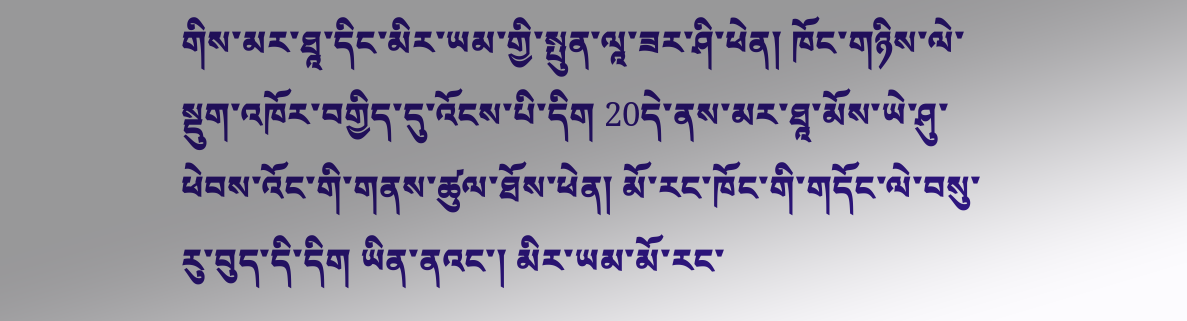གིས་མར་ཐཱ་དིང་མིར་ཡམ་གྱི་སྤུན་ལཱ་ཟར་ཤི་ཕེན། ཁོང་གཉིས་ལེ་སྡུག་འཁོར་བགྱིད་དུ་འོངས་པི་དིག 20དེ་ནས་མར་ཐཱ་མོས་ཡེ་ཤུ་ཕེབས་འོང་གི་གནས་ཚུལ་ཐོས་ཕེན། མོ་རང་ཁོང་གི་གདོང་ལེ་བསུ་རུ་བུད་དི་དིག ཡིན་ནའང་། མིར་ཡམ་མོ་རང་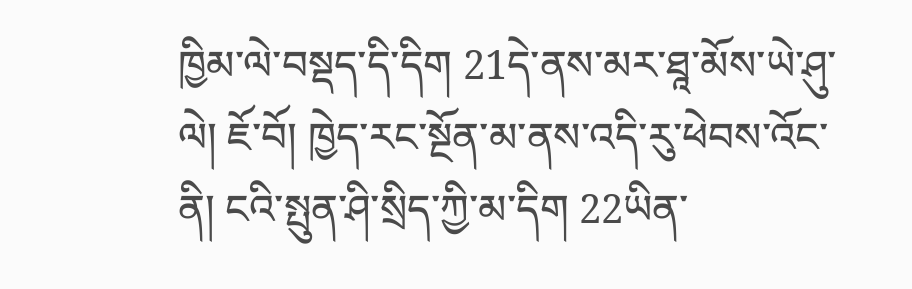ཁྱིམ་ལེ་བསྡད་དི་དིག 21དེ་ནས་མར་ཐཱ་མོས་ཡེ་ཤུ་ལེ། ཇོ་བོ། ཁྱེད་རང་སྔོན་མ་ནས་འདི་རུ་ཕེབས་འོང་ནི། ངའི་སྤུན་ཤི་སྲིད་ཀྱི་མ་དིག 22ཡིན་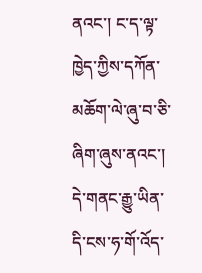ནའང་། ང་ད་ལྟ་ཁྱེད་ཀྱིས་དཀོན་མཆོག་ལེ་ཞུ་བ་ཅི་ཞིག་ཞུས་ནའང་། དེ་གནང་རྒྱུ་ཡིན་དི་ངས་ཧ་གོ་འོད་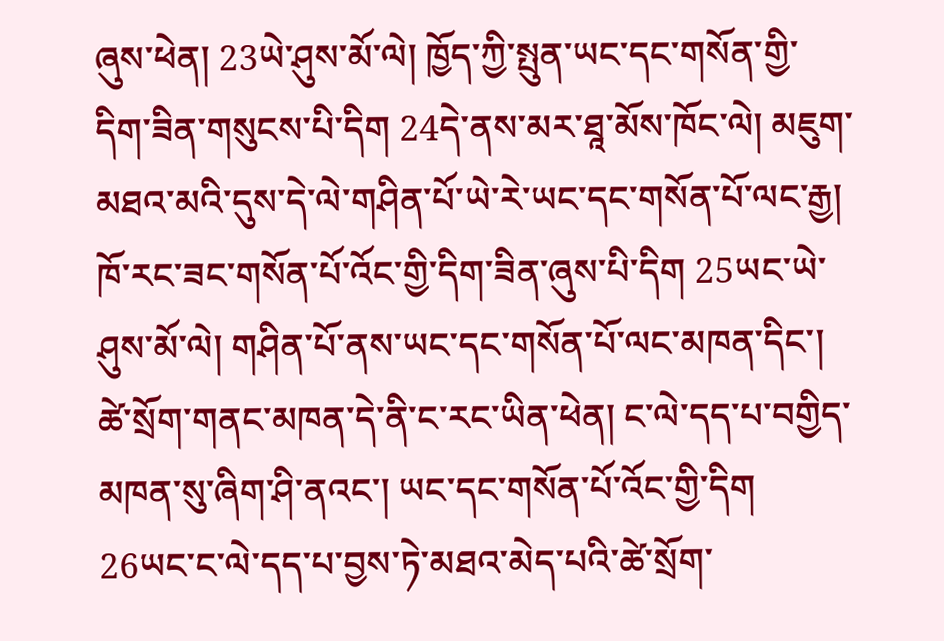ཞུས་ཕེན། 23ཡེ་ཤུས་མོ་ལེ། ཁྱོད་ཀྱི་སྤུན་ཡང་དང་གསོན་གྱི་དིག་ཟིན་གསུངས་པི་དིག 24དེ་ནས་མར་ཐཱ་མོས་ཁོང་ལེ། མཇུག་མཐའ་མའི་དུས་དེ་ལེ་གཤིན་པོ་ཡེ་རེ་ཡང་དང་གསོན་པོ་ལང་རྒྱ། ཁོ་རང་ཟང་གསོན་པོ་འོང་གྱི་དིག་ཟིན་ཞུས་པི་དིག 25ཡང་ཡེ་ཤུས་མོ་ལེ། གཤིན་པོ་ནས་ཡང་དང་གསོན་པོ་ལང་མཁན་དིང་། ཚེ་སྲོག་གནང་མཁན་དེ་ནི་ང་རང་ཡིན་ཕེན། ང་ལེ་དད་པ་བགྱིད་མཁན་སུ་ཞིག་ཤི་ནའང་། ཡང་དང་གསོན་པོ་འོང་གྱི་དིག 26ཡང་ང་ལེ་དད་པ་བྱས་ཏེ་མཐའ་མེད་པའི་ཚེ་སྲོག་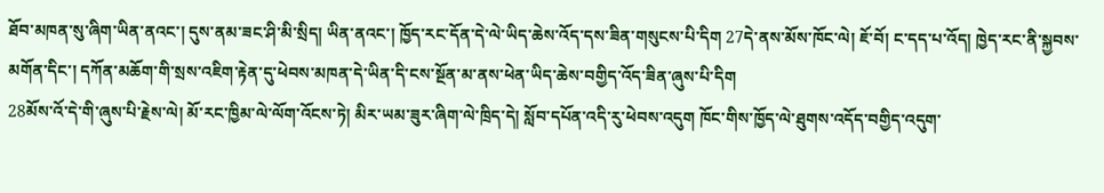ཐོབ་མཁན་སུ་ཞིག་ཡིན་ནའང་། དུས་ནམ་ཟང་ཤི་མི་སྲིད། ཡིན་ནའང་། ཁྱོད་རང་དོན་དེ་ལེ་ཡིད་ཆེས་འོད་དས་ཟིན་གསུངས་པི་དིག 27དེ་ནས་མོས་ཁོང་ལེ། ཇོ་བོ། ང་དད་པ་འོད། ཁྱེད་རང་ནི་སྐྱབས་མགོན་དིང་། དཀོན་མཆོག་གི་སྲས་འཇིག་རྟེན་དུ་ཕེབས་མཁན་དེ་ཡིན་དི་ངས་སྔོན་མ་ནས་ཕེན་ཡིད་ཆེས་བགྱིད་འོད་ཟིན་ཞུས་པི་དིག
28མོས་འོ་དེ་གི་ཞུས་པི་རྗེས་ལེ། མོ་རང་ཁྱིམ་ལེ་ལོག་འོངས་ཏེ། མིར་ཡམ་ཟུར་ཞིག་ལེ་ཁྲིད་དེ། སློབ་དཔོན་འདི་རུ་ཕེབས་འདུག ཁོང་གིས་ཁྱོད་ལེ་ཐུགས་འདོད་བགྱིད་འདུག་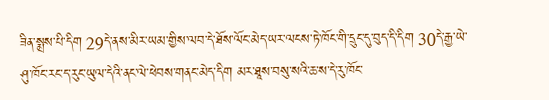ཟིན་སྨྲས་པི་དིག 29དེ་ནས་མིར་ཡམ་གྱིས་ལབ་དེ་ཐོས་ལོང་མེད་ཡར་ལངས་ཏེ་ཁོང་གི་དྲུང་དུ་བུད་དི་དིག 30དེ་རྒྱ་ཡེ་ཤུ་ཁོང་རང་ད་རུང་ཡུལ་དེའི་ནང་ལེ་ཕེབས་གནང་མེད་དིག མར་ཐཱས་བསུ་སའི་ཆ་ས་དེ་རུ་ཁོང་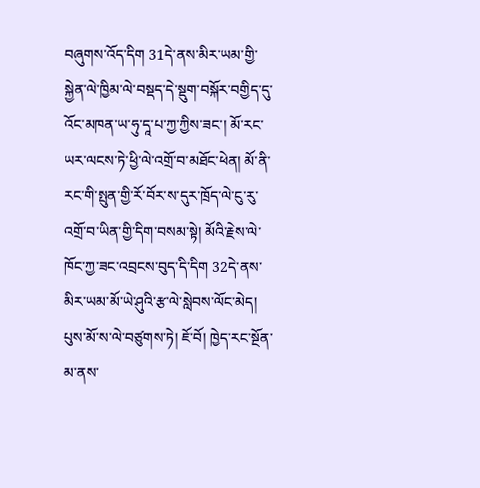བཞུགས་འོད་དིག 31དེ་ནས་མིར་ཡམ་གྱི་སྐྱེན་ལེ་ཁྱིམ་ལེ་བསྡད་དེ་སྡུག་བསྐོར་བགྱིད་དུ་འོང་མཁན་ཡ་ཧུ་དཱ་པ་ཀྱ་ཀྱིས་ཟང་། མོ་རང་ཡར་ལངས་ཏེ་ཕྱི་ལེ་འགྲོ་བ་མཐོང་ཕེན། མོ་ནི་རང་གི་སྤུན་གྱི་རོ་བོར་ས་དུར་ཁྲོད་ལེ་ངུ་རུ་འགྲོ་བ་ཡིན་གྱི་དིག་བསམ་སྟེ། མོའི་རྗེས་ལེ་ཁོང་ཀྱ་ཟང་འབྲངས་བུད་དི་དིག 32དེ་ནས་མིར་ཡམ་མོ་ཡེ་ཤུའི་རྩ་ལེ་སླེབས་ལོང་མེད། པུས་མོ་ས་ལེ་བཙུགས་ཏེ། ཇོ་བོ། ཁྱེད་རང་སྔོན་མ་ནས་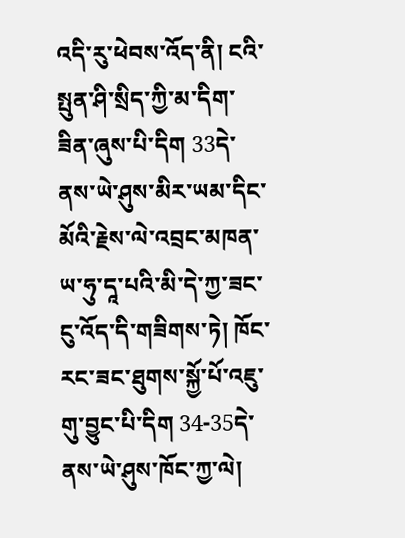འདི་རུ་ཕེབས་འོད་ནི། ངའི་སྤུན་ཤི་སྲིད་ཀྱི་མ་དིག་ཟིན་ཞུས་པི་དིག 33དེ་ནས་ཡེ་ཤུས་མིར་ཡམ་དིང་མོའི་རྗེས་ལེ་འབྲང་མཁན་ཡ་ཧུ་དཱ་པའི་མི་དེ་ཀྱ་ཟང་ངུ་འོད་དི་གཟིགས་ཏེ། ཁོང་རང་ཟང་ཐུགས་སྐྱོ་པོ་འཇུ་གུ་བྱུང་པི་དིག 34-35དེ་ནས་ཡེ་ཤུས་ཁོང་ཀྱ་ལེ།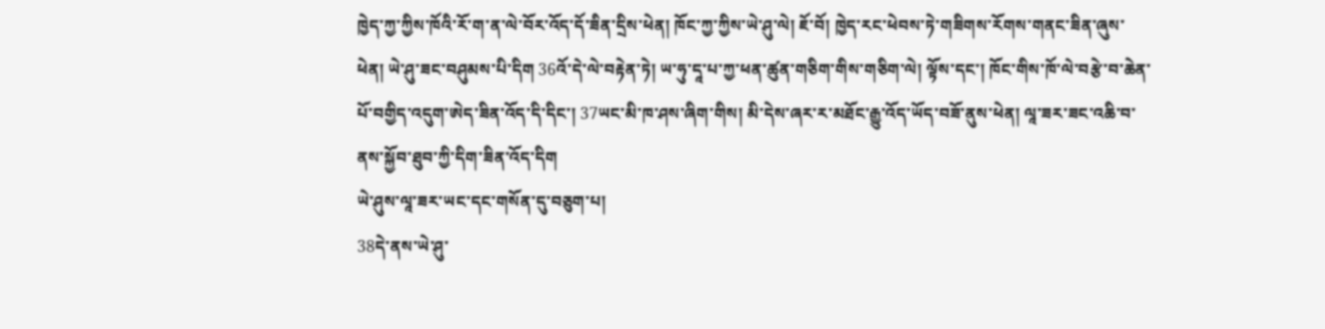ཁྱེད་ཀྱ་ཀྱིས་ཁོའི་རོ་ག་ན་ལེ་བོར་འོད་དོ་ཟིན་དྲིས་ཕེན། ཁོང་ཀྱ་ཀྱིས་ཡེ་ཤུ་ལེ། ཇོ་བོ། ཁྱེད་རང་ཕེབས་ཏེ་གཟིགས་རོགས་གནང་ཟིན་ཞུས་ཕེན། ཡེ་ཤུ་ཟང་བཤུམས་པི་དིག 36འོ་དེ་ལེ་བརྟེན་ཏེ། ཡ་ཧུ་དཱ་པ་ཀྱ་ཕན་ཚུན་གཅིག་གིས་གཅིག་ལེ། ལྟོས་དང་། ཁོང་གིས་ཁོ་ལེ་བརྩེ་བ་ཆེན་པོ་བགྱིད་འདུག་ཨེད་ཟིན་འོད་དི་དིང་། 37ཡང་མི་ཁ་ཤས་ཞིག་གིས། མི་དེས་ཞར་ར་མཐོང་རྒྱུ་འོད་ཡོད་བཟོ་ནུས་ཕེན། ལཱ་ཟར་ཟང་འཆི་བ་ནས་སྐྱོབ་ཐུབ་ཀྱི་དིག་ཟིན་འོད་དིག
ཡེ་ཤུས་ལཱ་ཟར་ཡང་དང་གསོན་དུ་བཅུག་པ།
38དེ་ནས་ཡེ་ཤུ་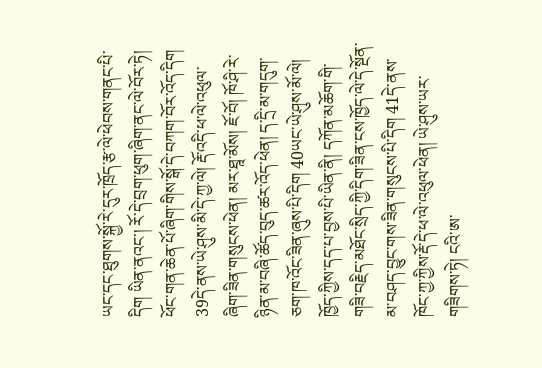ཡང་དང་ཐུགས་སྐྱོ་རེ་དུར་ཁྲོད་རྩ་ལེ་ཕེབས་གནང་པི་དིག ཡིན་ནའང་། རོ་དེ་བྲག་ཕུག་ཞིག་ནང་ལེ་བོར་ཏེ། ཕོང་གན་ཆེན་པོ་ཞིག་གིས་སྒོ་དེ་བཀག་བོར་འོད་དིག 39དེ་ནས་ཡེ་ཤུས་མི་དེ་ཀྱ་ལེ། རྡོ་འདི་ཕ་ལེ་འཕུལ་ཞིག་ཟིན་གསུངས་ཕེན། མར་ཐཱ་མོས། ཇོ་བོ། ཁོ་ཤི་རེ་ཉིན་མ་བཞི་ཚོད་བུད་ཚར་འོད་ཕེན། ད་དྲི་མ་གདུག་ཅག་ཁ་འོང་ཟིན་ཞུས་པི་དིག 40ཡང་ཡེ་ཤུས་མོ་ལེ། ཁྱོད་ཀྱིས་དད་པ་བྱས་པི་ཡིན་ནི། དཀོན་མཆོག་གི་གཟི་བརྗིད་མཐོང་སྲིད་ཀྱི་དིག་ཟིན་ངས་ཁྱོད་ལེ་དེ་སྔོན་མ་བཤད་བྱུང་གས་ཟིན་གསུངས་པི་དིག 41དེ་ནས་ཁོང་ཀྱ་ཀྱིས་རྡོ་དེ་ཕ་ལེ་འཕུལ་ཕེན། ཡེ་ཤུས་ཡར་གཟིགས་ཏེ། ངའི་ཨ་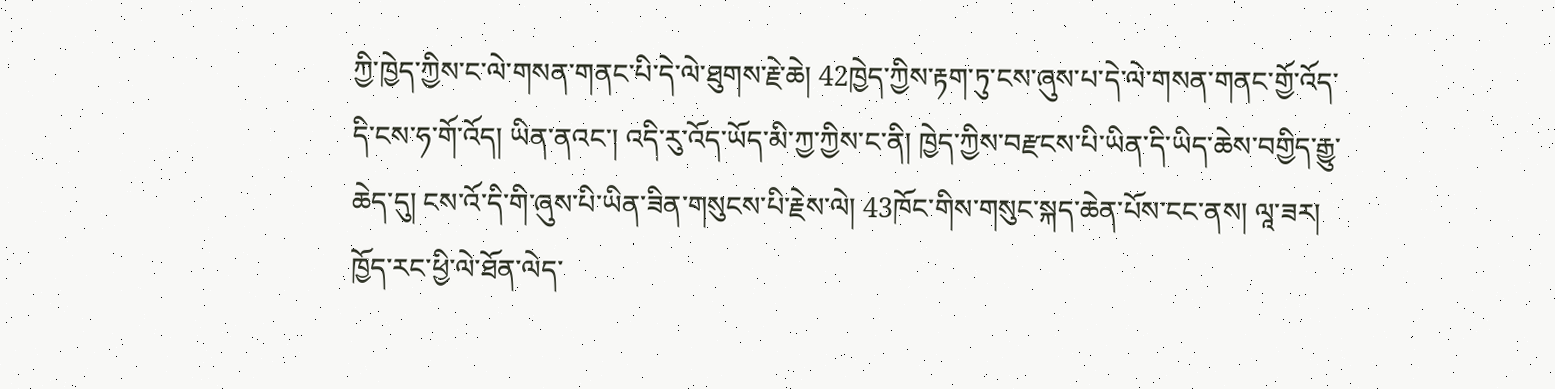ཀྱི་ཁྱེད་ཀྱིས་ང་ལེ་གསན་གནང་པི་དེ་ལེ་ཐུགས་རྗེ་ཆེ། 42ཁྱེད་ཀྱིས་རྟག་ཏུ་ངས་ཞུས་པ་དེ་ལེ་གསན་གནང་གྱོ་འོད་དི་ངས་ཧ་གོ་འོད། ཡིན་ནའང་། འདི་རུ་འོད་ཡོད་མི་ཀྱ་ཀྱིས་ང་ནི། ཁྱེད་ཀྱིས་བརྫངས་པི་ཡིན་དི་ཡིད་ཆེས་བགྱིད་རྒྱུ་ཆེད་དུ། ངས་འོ་དི་གི་ཞུས་པི་ཡིན་ཟིན་གསུངས་པི་རྗེས་ལེ། 43ཁོང་གིས་གསུང་སྐད་ཆེན་པོས་ངང་ནས། ལཱ་ཟར། ཁྱོད་རང་ཕྱི་ལེ་ཐོན་ལེད་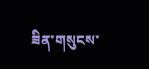ཟིན་གསུངས་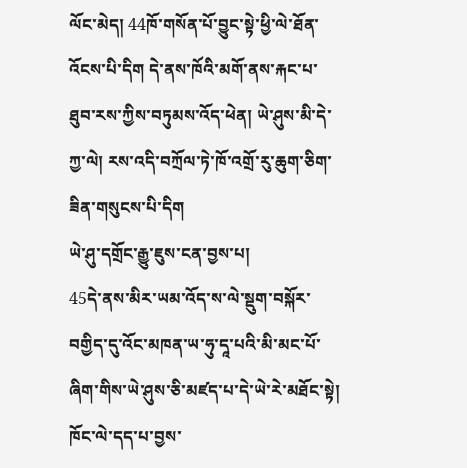ལོང་མེད། 44ཁོ་གསོན་པོ་བྱུང་སྟེ་ཕྱི་ལེ་ཐོན་འོངས་པི་དིག དེ་ནས་ཁོའི་མགོ་ནས་རྐང་པ་ཐུབ་རས་ཀྱིས་བཏུམས་འོད་ཕེན། ཡེ་ཤུས་མི་དེ་ཀྱ་ལེ། རས་འདི་བཀྲོལ་ཏེ་ཁོ་འགྲོ་རུ་ཆུག་ཅིག་ཟིན་གསུངས་པི་དིག
ཡེ་ཤུ་དགྲོང་རྒྱུ་ཇུས་ངན་བྱས་པ།
45དེ་ནས་མིར་ཡམ་འོད་ས་ལེ་སྡུག་བསྐོར་བགྱིད་དུ་འོང་མཁན་ཡ་ཧུ་དཱ་པའི་མི་མང་པོ་ཞིག་གིས་ཡེ་ཤུས་ཅི་མཛད་པ་དེ་ཡེ་རེ་མཐོང་སྟེ། ཁོང་ལེ་དད་པ་བྱས་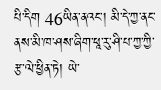པི་དིག 46ཡིན་ནའང་། མི་དེ་ཀྱ་ནང་ནས་མི་ཁ་ཤས་ཞིག་ཕཱ་རུ་ཤི་པ་ཀྱ་ཀྱི་རྩ་ལེ་ཕྱིན་ཏེ། ཡེ་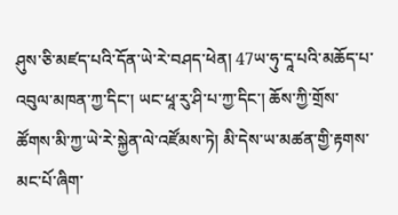ཤུས་ཅི་མཛད་པའི་དོན་ཡེ་རེ་བཤད་ཕེན། 47ཡ་ཧུ་དཱ་པའི་མཆོད་པ་འབུལ་མཁན་ཀྱ་དིང་། ཡང་ཕཱ་རུ་ཤི་པ་ཀྱ་དིང་། ཆོས་ཀྱི་གྲོས་ཚོགས་མི་ཀྱ་ཡེ་རེ་སྐྱེན་ལེ་འཛོམས་ཏེ། མི་དེས་ཡ་མཚན་གྱི་རྟགས་མང་པོ་ཞིག་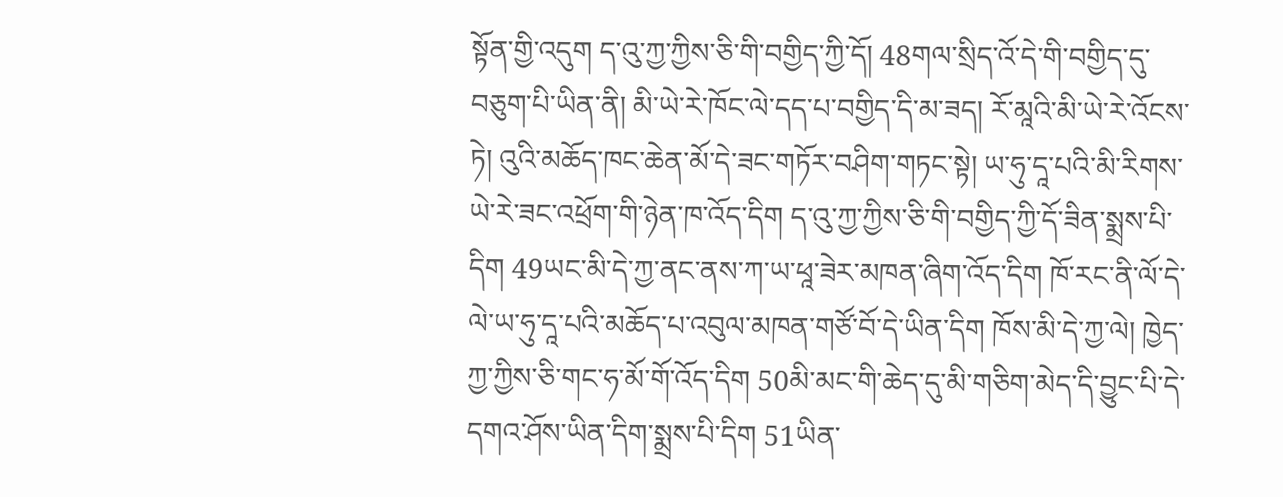སྟོན་གྱི་འདུག ད་འུ་ཀྱ་ཀྱིས་ཅི་གི་བགྱིད་ཀྱི་དོ། 48གལ་སྲིད་འོ་དེ་གི་བགྱིད་དུ་བཅུག་པི་ཡིན་ནི། མི་ཡེ་རེ་ཁོང་ལེ་དད་པ་བགྱིད་དི་མ་ཟད། རོ་མཱའི་མི་ཡེ་རེ་འོངས་ཏེ། འུའི་མཆོད་ཁང་ཆེན་མོ་དེ་ཟང་གཏོར་བཤིག་གཏང་སྟེ། ཡ་ཧུ་དཱ་པའི་མི་རིགས་ཡེ་རེ་ཟང་འཕྲོག་གི་ཉེན་ཁ་འོད་དིག ད་འུ་ཀྱ་ཀྱིས་ཅི་གི་བགྱིད་ཀྱི་དོ་ཟིན་སྨྲས་པི་དིག 49ཡང་མི་དེ་ཀྱ་ནང་ནས་ཀ་ཡ་ཕཱ་ཟེར་མཁན་ཞིག་འོད་དིག ཁོ་རང་ནི་ལོ་དེ་ལེ་ཡ་ཧུ་དཱ་པའི་མཆོད་པ་འབུལ་མཁན་གཙོ་བོ་དེ་ཡིན་དིག ཁོས་མི་དེ་ཀྱ་ལེ། ཁྱེད་ཀྱ་ཀྱིས་ཅི་གང་ཧ་མོ་གོ་འོད་དིག 50མི་མང་གི་ཆེད་དུ་མི་གཅིག་མེད་དི་བྱུང་པི་དེ་དགའ་ཤོས་ཡིན་དིག་སྨྲས་པི་དིག 51ཡིན་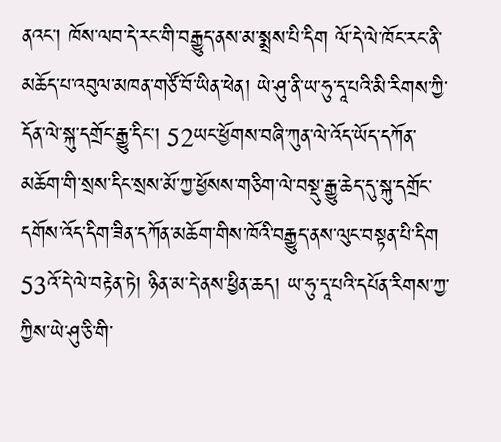ནའང་། ཁོས་ལབ་དེ་རང་གི་བརྒྱུད་ནས་མ་སྨྲས་པི་དིག ལོ་དེ་ལེ་ཁོང་རང་ནི་མཆོད་པ་འབུལ་མཁན་གཙོ་བོ་ཡིན་ཕེན། ཡེ་ཤུ་ནི་ཡ་ཧུ་དཱ་པའི་མི་རིགས་ཀྱི་དོན་ལེ་སྐུ་དགྲོང་རྒྱུ་དིང་། 52ཡང་ཕྱོགས་བཞི་ཀུན་ལེ་འོད་ཡོད་དཀོན་མཆོག་གི་སྲས་དིང་སྲས་མོ་ཀྱ་ཕྱོསས་གཅིག་ལེ་བསྡུ་རྒྱུ་ཆེད་དུ་སྐུ་དགྲོང་དགོས་འོད་དིག་ཟིན་དཀོན་མཆོག་གིས་ཁོའི་བརྒྱུད་ནས་ལུང་བསྟན་པི་དིག 53འོ་དེ་ལེ་བརྟེན་ཏེ། ཉིན་མ་དེ་ནས་ཕྱིན་ཆད། ཡ་ཧུ་དཱ་པའི་དཔོན་རིགས་ཀྱ་ཀྱིས་ཡེ་ཤུ་ཅི་གི་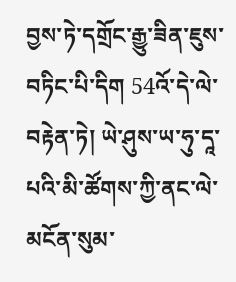བྱས་ཏེ་དགྲོང་རྒྱུ་ཟིན་ཇུས་བཏིང་པི་དིག 54འོ་དེ་ལེ་བརྟེན་ཏེ། ཡེ་ཤུས་ཡ་ཧུ་དཱ་པའི་མི་ཚོགས་ཀྱི་ནང་ལེ་མངོན་སུམ་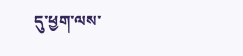དུ་ཕྱག་ལས་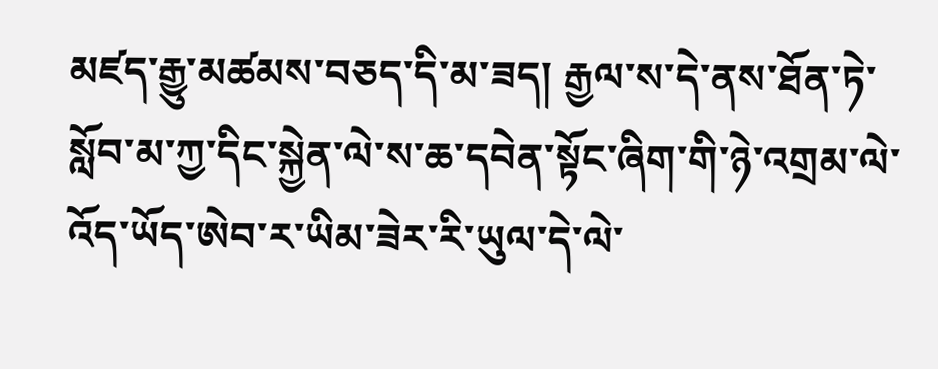མཛད་རྒྱུ་མཚམས་བཅད་དི་མ་ཟད། རྒྱལ་ས་དེ་ནས་ཐོན་ཏེ་སློབ་མ་ཀྱ་དིང་སྐྱེན་ལེ་ས་ཆ་དབེན་སྟོང་ཞིག་གི་ཉེ་འགྲམ་ལེ་འོད་ཡོད་ཨེབ་ར་ཡིམ་ཟེར་རི་ཡུལ་དེ་ལེ་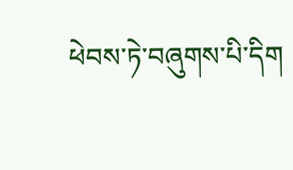ཕེབས་ཏེ་བཞུགས་པི་དིག